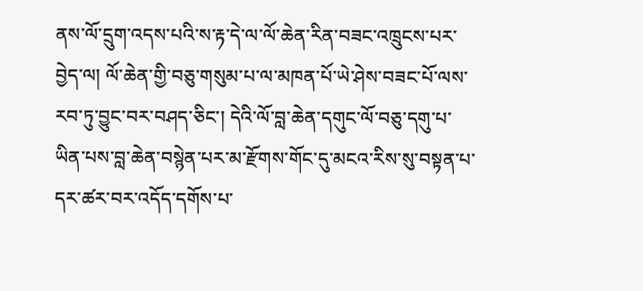ནས་ལོ་དྲུག་འདས་པའི་ས་རྟ་དེ་ལ་ལོ་ཆེན་རིན་བཟང་འཁྲུངས་པར་བྱེད་ལ། ལོ་ཆེན་གྱི་བཅུ་གསུམ་པ་ལ་མཁན་པོ་ཡེ་ཤེས་བཟང་པོ་ལས་རབ་ཏུ་བྱུང་བར་བཤད་ཅིང་། དེའི་ལོ་བླ་ཆེན་དགུང་ལོ་བཅུ་དགུ་པ་ཡིན་པས་བླ་ཆེན་བསྙེན་པར་མ་རྫོགས་གོང་དུ་མངའ་རིས་སུ་བསྟན་པ་དར་ཚར་བར་འདོད་དགོས་པ་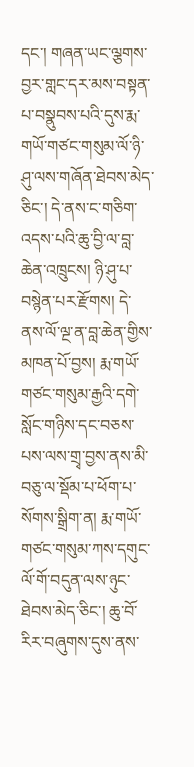དང་། གཞན་ཡང་ལྕགས་བྱར་གླང་དར་མས་བསྟན་པ་བསྣུབས་པའི་དུས་རྨ་གཡོ་གཙང་གསུམ་ལོ་ཉི་ཤུ་ལས་གཞོན་ཐེབས་མེད་ཅིང་། དེ་ནས་ང་གཅིག་འདས་པའི་ཆུ་བྱི་ལ་བླ་ཆེན་འཁྲུངས། ཉི་ཤུ་པ་བསྙེན་པར་རྫོགས། དེ་ནས་ལོ་ལྔ་ན་བླ་ཆེན་གྱིས་མཁན་པོ་བྱས། རྨ་གཡོ་གཙང་གསུམ་རྒྱའི་དགེ་སློང་གཉིས་དང་བཅས་པས་ལས་གྲྭ་བྱས་ནས་མི་བཅུ་ལ་སྡོམ་པ་ཕོག་པ་སོགས་སྒྲིག་ན། རྨ་གཡོ་གཙང་གསུམ་ཀས་དགུང་ལོ་གོ་བདུན་ལས་ཉུང་ཐེབས་མེད་ཅིང་། ཆུ་བོ་རིར་བཞུགས་དུས་ནས་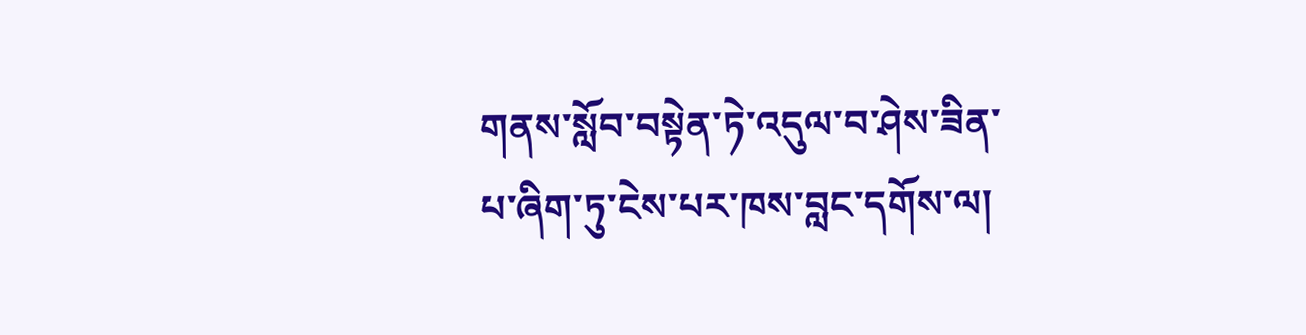གནས་སློབ་བསྟེན་ཏེ་འདུལ་བ་ཤེས་ཟིན་པ་ཞིག་ཏུ་ངེས་པར་ཁས་བླང་དགོས་ལ།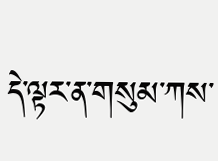དེ་ལྟར་ན་གསུམ་ཀས་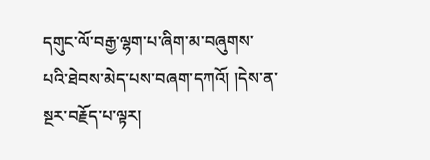དགུང་ལོ་བརྒྱ་ལྷག་པ་ཞིག་མ་བཞུགས་པའི་ཐེབས་མེད་པས་བཞག་དཀའོ། །དེས་ན་སྔར་བརྗོད་པ་ལྟར།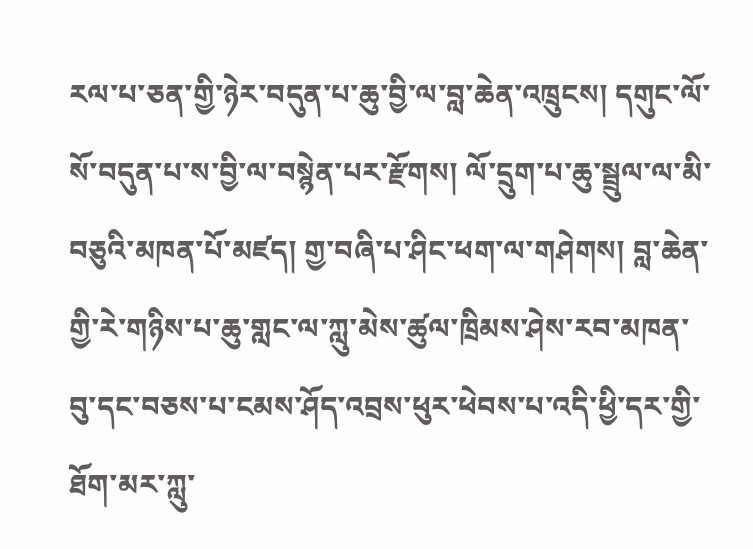རལ་པ་ཅན་གྱི་ཉེར་བདུན་པ་ཆུ་བྱི་ལ་བླ་ཆེན་འཁྲུངས། དགུང་ལོ་སོ་བདུན་པ་ས་བྱི་ལ་བསྙེན་པར་རྫོགས། ལོ་དྲུག་པ་ཆུ་སྦྲུལ་ལ་མི་བཅུའི་མཁན་པོ་མཛད། གྱ་བཞི་པ་ཤིང་ཕག་ལ་གཤེགས། བླ་ཆེན་གྱི་རེ་གཉིས་པ་ཆུ་གླང་ལ་ཀླུ་མེས་ཚུལ་ཁྲིམས་ཤེས་རབ་མཁན་བུ་དང་བཅས་པ་ངམས་ཤོད་འབྲས་ཕུར་ཕེབས་པ་འདི་ཕྱི་དར་གྱི་ཐོག་མར་ཀླུ་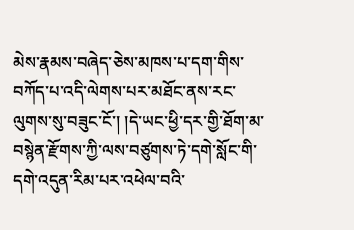མེས་རྣམས་བཞེད་ཅེས་མཁས་པ་དག་གིས་བཀོད་པ་འདི་ལེགས་པར་མཐོང་ནས་རང་ལུགས་སུ་བཟུང་ངོ་། །དེ་ཡང་ཕྱི་དར་གྱི་ཐོག་མ་བསྙེན་རྫོགས་ཀྱི་ལས་བཙུགས་ཏེ་དགེ་སློང་གི་དགེ་འདུན་རིམ་པར་འཕེལ་བའི་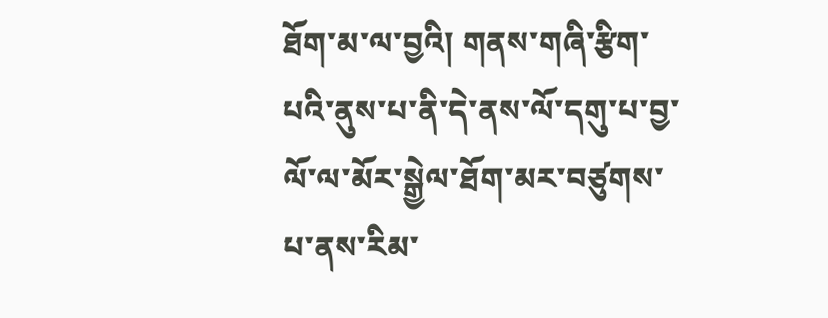ཐོག་མ་ལ་བྱའི། གནས་གཞི་རྩིག་པའི་ནུས་པ་ནི་དེ་ནས་ལོ་དགུ་པ་བྱ་ལོ་ལ་མོར་སྒྱེལ་ཐོག་མར་བཙུགས་པ་ནས་རིམ་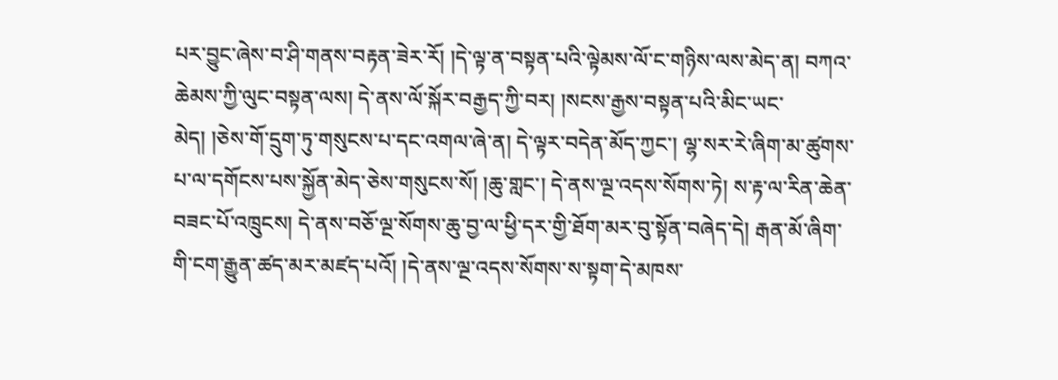པར་བྱུང་ཞེས་བ་ཤི་གནས་བརྟན་ཟེར་རོ། །དེ་ལྟ་ན་བསྟན་པའི་ལྟེམས་ལོ་ང་གཉིས་ལས་མེད་ན། བཀའ་ཆེམས་ཀྱི་ལུང་བསྟན་ལས། དེ་ནས་ལོ་སྐོར་བརྒྱད་ཀྱི་བར། །སངས་རྒྱས་བསྟན་པའི་མིང་ཡང་མེད། །ཅེས་གོ་དྲུག་ཏུ་གསུངས་པ་དང་འགལ་ཞེ་ན། དེ་ལྟར་བདེན་མོད་ཀྱང་། ལྷ་སར་རེ་ཞིག་མ་ཚུགས་པ་ལ་དགོངས་པས་སྐྱོན་མེད་ཅེས་གསུངས་སོ། །ཆུ་གླང་། དེ་ནས་ལྔ་འདས་སོགས་ཏེ། ས་རྟ་ལ་རིན་ཆེན་བཟང་པོ་འཁྲུངས། དེ་ནས་བཅོ་ལྔ་སོགས་ཆུ་བྱ་ལ་ཕྱི་དར་གྱི་ཐོག་མར་བུ་སྟོན་བཞེད་དེ། རྒན་མོ་ཞིག་གི་ངག་རྒྱུན་ཚད་མར་མཛད་པའོ། །དེ་ནས་ལྔ་འདས་སོགས་ས་སྟག་དེ་མཁས་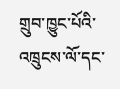གྲུབ་ཁྱུང་པོའི་འཁྲུངས་ལོ་དང་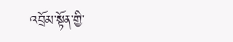འབྲོམ་སྟོན་གྱི་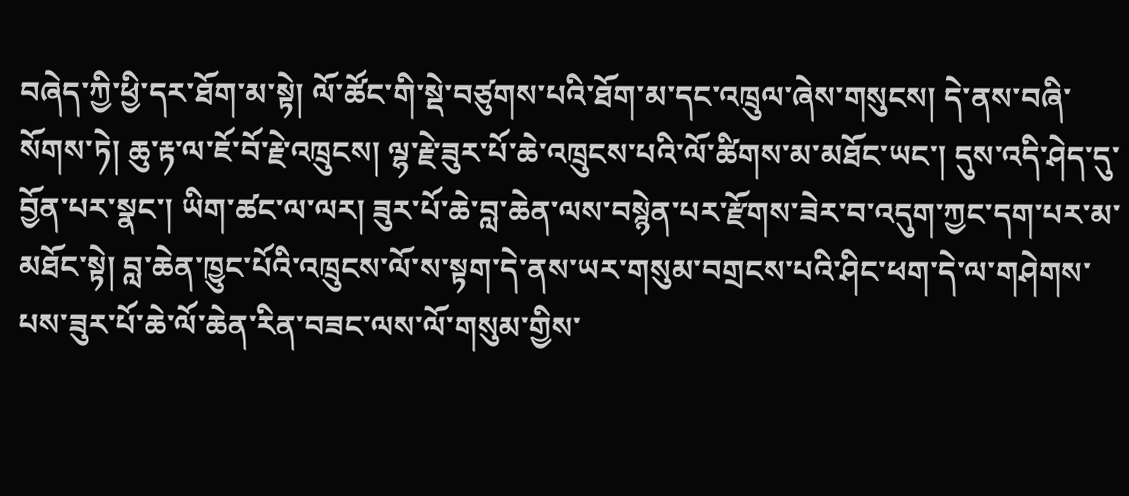བཞེད་ཀྱི་ཕྱི་དར་ཐོག་མ་སྟེ། ལོ་ཚོང་གི་སྡེ་བཙུགས་པའི་ཐོག་མ་དང་འཁྲུལ་ཞེས་གསུངས། དེ་ནས་བཞི་སོགས་ཏེ། ཆུ་རྟ་ལ་ཇོ་བོ་རྗེ་འཁྲུངས། ལྷ་རྗེ་ཟུར་པོ་ཆེ་འཁྲུངས་པའི་ལོ་ཚིགས་མ་མཐོང་ཡང་། དུས་འདི་ཤེད་དུ་བྱོན་པར་སྣང་། ཡིག་ཚང་ལ་ལར། ཟུར་པོ་ཆེ་བླ་ཆེན་ལས་བསྙེན་པར་རྫོགས་ཟེར་བ་འདུག་ཀྱང་དག་པར་མ་མཐོང་སྟེ། བླ་ཆེན་ཁྱུང་པོའི་འཁྲུངས་ལོ་ས་སྟག་དེ་ནས་ཡར་གསུམ་བགྲངས་པའི་ཤིང་ཕག་དེ་ལ་གཤེགས་པས་ཟུར་པོ་ཆེ་ལོ་ཆེན་རིན་བཟང་ལས་ལོ་གསུམ་གྱིས་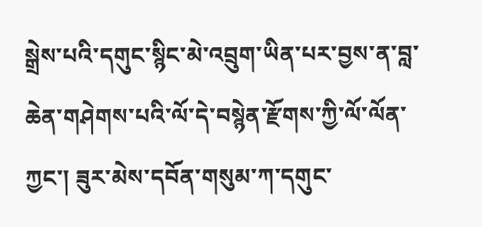སྒྲེས་པའི་དགུང་སྙིང་མེ་འབྲུག་ཡིན་པར་བྱས་ན་བླ་ཆེན་གཤེགས་པའི་ལོ་དེ་བསྙེན་རྫོགས་ཀྱི་ལོ་ལོན་ཀྱང་། ཟུར་མེས་དབོན་གསུམ་ཀ་དགུང་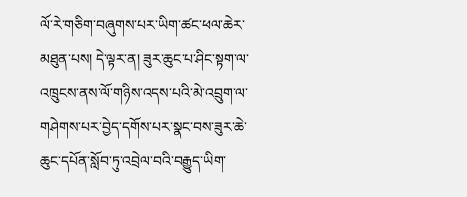ལོ་རེ་གཅིག་བཞུགས་པར་ཡིག་ཚང་ཕལ་ཆེར་མཐུན་པས། དེ་ལྟར་ན། ཟུར་ཆུང་པ་ཤིང་སྟག་ལ་འཁྲུངས་ནས་ལོ་གཉིས་འདས་པའི་མེ་འབྲུག་ལ་གཤེགས་པར་བྱེད་དགོས་པར་སྣང་བས་ཟུར་ཆེ་ཆུང་དཔོན་སློབ་ཏུ་འབྲེལ་བའི་བརྒྱུད་ཡིག་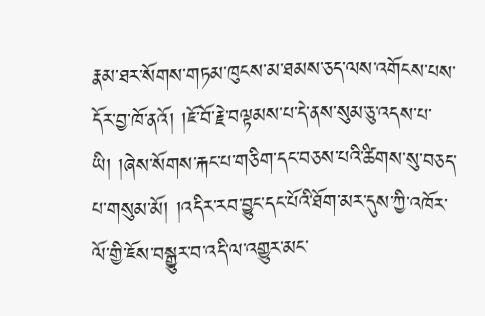རྣམ་ཐར་སོགས་གཏམ་ཁུངས་མ་ཐམས་ཅད་ལས་འགོངས་པས་དོར་བྱ་ཁོ་ནའོ། །ཇོ་བོ་རྗེ་བལྟམས་པ་དེ་ནས་སུམ་ཅུ་འདས་པ་ཡི། །ཞེས་སོགས་རྐང་པ་གཅིག་དང་བཅས་པའི་ཚིགས་སུ་བཅད་པ་གསུམ་མོ། །འདིར་རབ་བྱུང་དང་པོའི་ཐོག་མར་དུས་ཀྱི་འཁོར་ལོ་གྱི་ཇོས་བསྒྱུར་བ་འདི་ལ་འགྱུར་མང་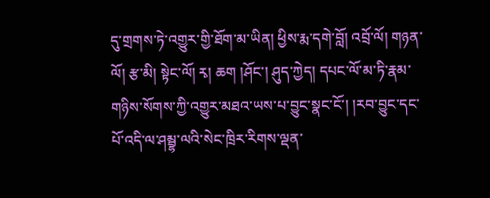དུ་གྲགས་ཏེ་འགྱུར་གྱི་ཐོག་མ་ཡིན། ཕྱིས་རྨ་དགེ་བློ། འབྲོ་ལོ། གཉན་ལོ། རྩ་མི། སྟེང་ལོ། རྭ། ཆག །ཤོང་། ཤུད་ཀྱེད། དཔང་ལོ་མ་ཏི་རྣམ་གཉིས་སོགས་ཀྱི་འགྱུར་མཐའ་ཡས་པ་བྱུང་སྣང་ངོ་། །རབ་བྱུང་དང་པོ་འདི་ལ་ཤམྦྷ་ལའི་སེང་ཁྲིར་རིགས་ལྡན་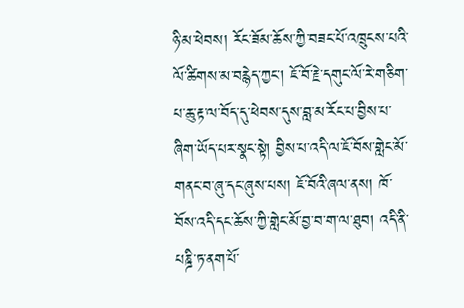ཉི་མ་ཕེབས། རོང་ཟོམ་ཆོས་ཀྱི་བཟང་པོ་འཁྲུངས་པའི་ལོ་ཚིགས་མ་བརྙེད་ཀྱང་། ཇོ་བོ་རྗེ་དགུང་ལོ་རེ་གཅིག་པ་ཆུ་རྟ་ལ་བོད་དུ་ཕེབས་དུས་བླ་མ་རོང་པ་བྱིས་པ་ཞིག་ཡོད་པར་སྣང་སྟེ། བྱིས་པ་འདི་ལ་ཇོ་བོས་གླེང་མོ་གནང་བ་ཞུ་དང་ཞུས་པས། ཇོ་བོའི་ཞལ་ནས། ཁོ་བོས་འདི་དང་ཆོས་ཀྱི་གླེང་མོ་བྱ་བ་ག་ལ་ཐུབ། འདི་ནི་པཎྜི་ཏ་ནག་པོ་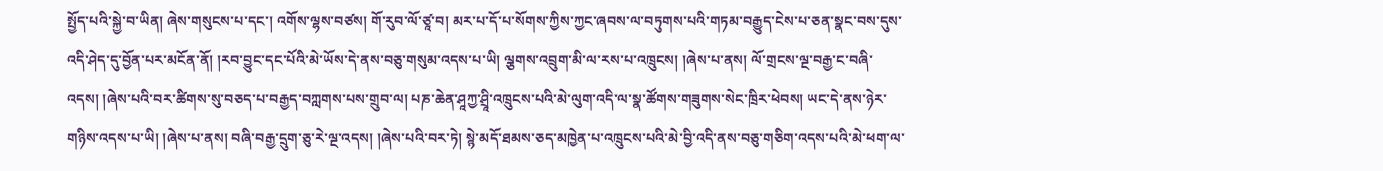སྤྱོད་པའི་སྐྱེ་བ་ཡིན། ཞེས་གསུངས་པ་དང་། འགོས་ལྷས་བཙས། གོ་རུབ་ལོ་ཙཱ་བ། མར་པ་དོ་པ་སོགས་ཀྱིས་ཀྱང་ཞབས་ལ་བཏུགས་པའི་གཏམ་བརྒྱུད་ངེས་པ་ཅན་སྣང་བས་དུས་འདི་ཤེད་དུ་བྱོན་པར་མངོན་ནོ། །རབ་བྱུང་དང་པོའི་མེ་ཡོས་དེ་ནས་བཅུ་གསུམ་འདས་པ་ཡི། ལྕགས་འབྲུག་མི་ལ་རས་པ་འཁྲུངས། །ཞེས་པ་ནས། ལོ་གྲངས་ལྔ་བརྒྱ་ང་བཞི་འདས། །ཞེས་པའི་བར་ཚིགས་སུ་བཅད་པ་བརྒྱད་བཀླགས་པས་གྲུབ་ལ། པཎ་ཆེན་ཤཱཀྱ་ཤྲཱི་འཁྲུངས་པའི་མེ་ལུག་འདི་ལ་སྣ་ཚོགས་གཟུགས་སེང་ཁྲིར་ཕེབས། ཡང་དེ་ནས་ཉེར་གཉིས་འདས་པ་ཡི། །ཞེས་པ་ནས། བཞི་བརྒྱ་དྲུག་ཅུ་རེ་ལྔ་འདས། །ཞེས་པའི་བར་ཏེ། སྙེ་མདོ་ཐམས་ཅད་མཁྱེན་པ་འཁྲུངས་པའི་མེ་བྱི་འདི་ནས་བཅུ་གཅིག་འདས་པའི་མེ་ཕག་ལ་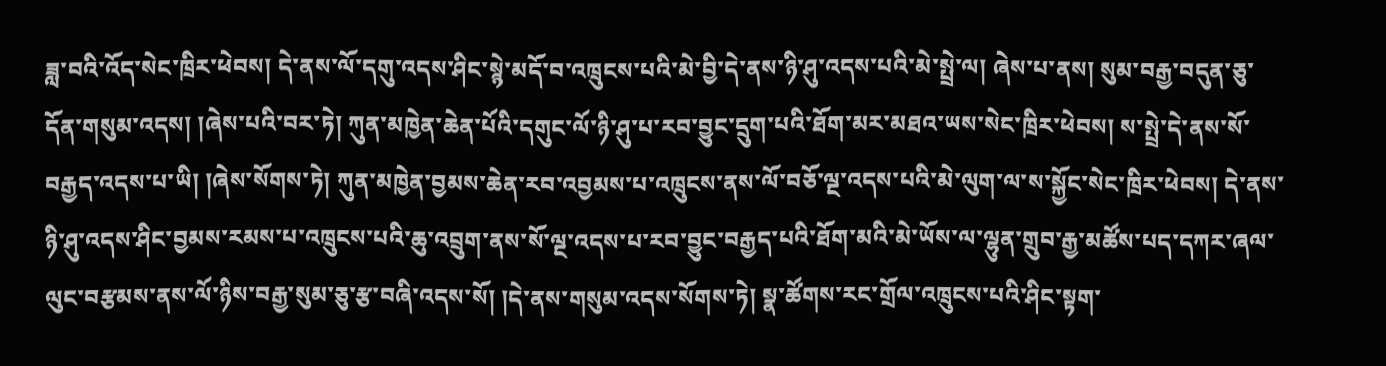ཟླ་བའི་འོད་སེང་ཁྲིར་ཕེབས། དེ་ནས་ལོ་དགུ་འདས་ཤིང་སྙེ་མདོ་བ་འཁྲུངས་པའི་མེ་བྱི་དེ་ནས་ཉི་ཤུ་འདས་པའི་མེ་སྤྲེ་ལ། ཞེས་པ་ནས། སུམ་བརྒྱ་བདུན་ཅུ་དོན་གསུམ་འདས། །ཞེས་པའི་བར་ཏེ། ཀུན་མཁྱེན་ཆེན་པོའི་དགུང་ལོ་ཉི་ཤུ་པ་རབ་བྱུང་དྲུག་པའི་ཐོག་མར་མཐའ་ཡས་སེང་ཁྲིར་ཕེབས། ས་སྤྲེ་དེ་ནས་སོ་བརྒྱད་འདས་པ་ཡི། །ཞེས་སོགས་ཏེ། ཀུན་མཁྱེན་བྱམས་ཆེན་རབ་འབྱམས་པ་འཁྲུངས་ནས་ལོ་བཅོ་ལྔ་འདས་པའི་མེ་ལུག་ལ་ས་སྐྱོང་སེང་ཁྲིར་ཕེབས། དེ་ནས་ཉི་ཤུ་འདས་ཤིང་བྱམས་རམས་པ་འཁྲུངས་པའི་ཆུ་འབྲུག་ནས་སོ་ལྔ་འདས་པ་རབ་བྱུང་བརྒྱད་པའི་ཐོག་མའི་མེ་ཡོས་ལ་ལྷུན་གྲུབ་རྒྱ་མཚོས་པད་དཀར་ཞལ་ལུང་བརྩམས་ནས་ལོ་ཉིས་བརྒྱ་སུམ་ཅུ་རྩ་བཞི་འདས་སོ། །དེ་ནས་གསུམ་འདས་སོགས་ཏེ། སྣ་ཚོགས་རང་གྲོལ་འཁྲུངས་པའི་ཤིང་སྟག་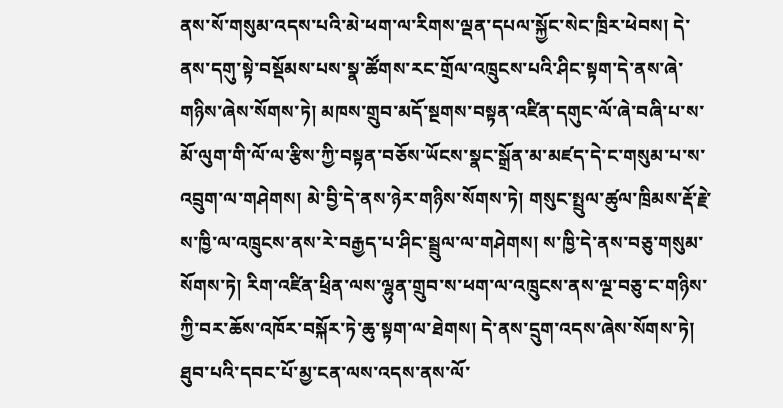ནས་སོ་གསུམ་འདས་པའི་མེ་ཕག་ལ་རིགས་ལྡན་དཔལ་སྐྱོང་སེང་ཁྲིར་ཕེབས། དེ་ནས་དགུ་སྟེ་བསྡོམས་པས་སྣ་ཚོགས་རང་གྲོལ་འཁྲུངས་པའི་ཤིང་སྟག་དེ་ནས་ཞེ་གཉིས་ཞེས་སོགས་ཏེ། མཁས་གྲུབ་མདོ་སྔགས་བསྟན་འཛིན་དགུང་ལོ་ཞེ་བཞི་པ་ས་མོ་ལུག་གི་ལོ་ལ་རྩིས་ཀྱི་བསྟན་བཅོས་ཡོངས་སྣང་སྒྲོན་མ་མཛད་དེ་ང་གསུམ་པ་ས་འབྲུག་ལ་གཤེགས། མེ་བྱི་དེ་ནས་ཉེར་གཉིས་སོགས་ཏེ། གསུང་སྤྲུལ་ཚུལ་ཁྲིམས་རྡོ་རྗེ་ས་ཁྱི་ལ་འཁྲུངས་ནས་རེ་བརྒྱད་པ་ཤིང་སྦྲུལ་ལ་གཤེགས། ས་ཁྱི་དེ་ནས་བཅུ་གསུམ་སོགས་ཏེ། རིག་འཛིན་ཕྲིན་ལས་ལྷུན་གྲུབ་ས་ཕག་ལ་འཁྲུངས་ནས་ལྔ་བཅུ་ང་གཉིས་ཀྱི་བར་ཆོས་འཁོར་བསྐོར་ཏེ་ཆུ་སྟག་ལ་ཐེགས། དེ་ནས་དྲུག་འདས་ཞེས་སོགས་ཏེ། ཐུབ་པའི་དབང་པོ་མྱ་ངན་ལས་འདས་ནས་ལོ་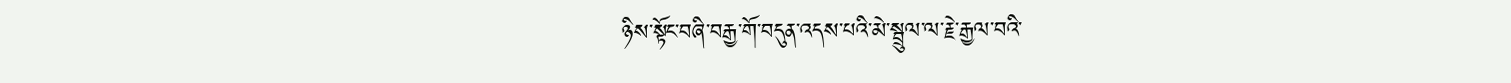ཉིས་སྟོང་བཞི་བརྒྱ་གོ་བདུན་འདས་པའི་མེ་སྦྲུལ་ལ་རྗེ་རྒྱལ་བའི་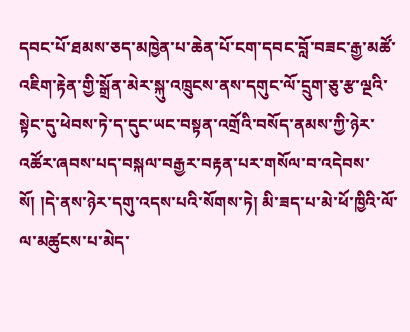དབང་པོ་ཐམས་ཅད་མཁྱེན་པ་ཆེན་པོ་ངག་དབང་བློ་བཟང་རྒྱ་མཚོ་འཇིག་རྟེན་གྱི་སྒྲོན་མེར་སྐུ་འཁྲུངས་ནས་དགུང་ལོ་དྲུག་ཅུ་རྩ་ལྔའི་སྟེང་དུ་ཕེབས་ཏེ་ད་དུང་ཡང་བསྟན་འགྲོའི་བསོད་ནམས་ཀྱི་ཉེར་འཚོར་ཞབས་པད་བསྐལ་བརྒྱར་བརྟན་པར་གསོལ་བ་འདེབས་སོ། །དེ་ནས་ཉེར་དགུ་འདས་པའི་སོགས་ཏེ། མི་ཟད་པ་མེ་ཕོ་ཁྱིའི་ལོ་ལ་མཚུངས་པ་མེད་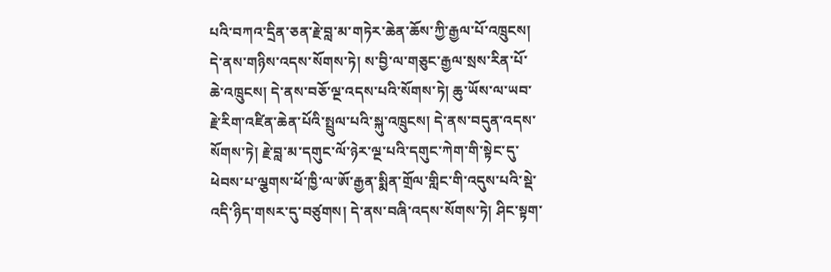པའི་བཀའ་དྲིན་ཅན་རྗེ་བླ་མ་གཏེར་ཆེན་ཆོས་ཀྱི་རྒྱལ་པོ་འཁྲུངས། དེ་ནས་གཉིས་འདས་སོགས་ཏེ། ས་བྱི་ལ་གཅུང་རྒྱལ་སྲས་རིན་པོ་ཆེ་འཁྲུངས། དེ་ནས་བཅོ་ལྔ་འདས་པའི་སོགས་ཏེ། ཆུ་ཡོས་ལ་ཡབ་རྗེ་རིག་འཛིན་ཆེན་པོའི་སྤྲུལ་པའི་སྐུ་འཁྲུངས། དེ་ནས་བདུན་འདས་སོགས་ཏེ། རྗེ་བླ་མ་དགུང་ལོ་ཉེར་ལྔ་པའི་དགུང་ཀེག་གི་སྟེང་དུ་ཕེབས་པ་ལྕགས་ཕོ་ཁྱི་ལ་ཨོ་རྒྱན་སྨིན་གྲོལ་གླིང་གི་འདུས་པའི་སྡེ་འདི་ཉིད་གསར་དུ་བཙུགས། དེ་ནས་བཞི་འདས་སོགས་ཏེ། ཤིང་སྟག་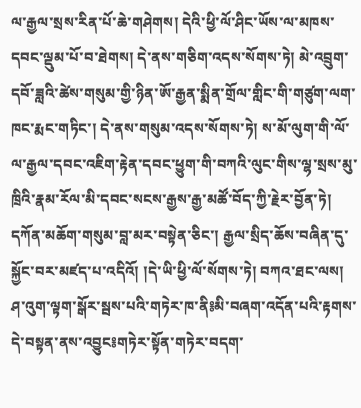ལ་རྒྱལ་སྲས་རིན་པོ་ཆེ་གཤེགས། དེའི་ཕྱི་ལོ་ཤིང་ཡོས་ལ་མཁས་དབང་ལྡུམ་པོ་བ་ཐེགས། དེ་ནས་གཅིག་འདས་སོགས་ཏེ། མེ་འབྲུག་དབོ་ཟླའི་ཚེས་གསུམ་གྱི་ཉིན་ཨོ་རྒྱན་སྨིན་གྲོལ་གླིང་གི་གཙུག་ལག་ཁང་རྨང་གཏིང་། དེ་ནས་གསུམ་འདས་སོགས་ཏེ། ས་མོ་ལུག་གི་ལོ་ལ་རྒྱལ་དབང་འཇིག་རྟེན་དབང་ཕྱུག་གི་བཀའི་ལུང་གིས་ལྷ་སྲས་མུ་ཁྲིའི་རྣམ་རོལ་མི་དབང་སངས་རྒྱས་རྒྱ་མཚོ་བོད་ཀྱི་རྗེར་བྱོན་ཏེ། དཀོན་མཆོག་གསུམ་བླ་མར་བསྟེན་ཅིང་། རྒྱལ་སྲིད་ཆོས་བཞིན་དུ་སྐྱོང་བར་མཛད་པ་འདིའོ། །དེ་ཡི་ཕྱི་ལོ་སོགས་ཏེ། བཀའ་ཐང་ལས། ཤ་འུག་ལྟག་སྒོར་སྦས་པའི་གཏེར་ཁ་ནི༔མི་བཞག་འདོན་པའི་རྟགས་དེ་བསྟན་ནས་འབྱུང༔གཏེར་སྟོན་གཏེར་བདག་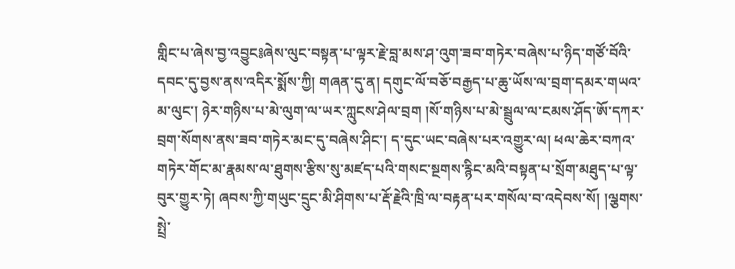གླིང་པ་ཞེས་བྱ་འབྱུང༔ཞེས་ལུང་བསྟན་པ་ལྟར་རྗེ་བླ་མས་ཤ་འུག་ཟབ་གཏེར་བཞེས་པ་ཉིད་གཙོ་བོའི་དབང་དུ་བྱས་ནས་འདིར་སྨོས་ཀྱི། གཞན་དུ་ན། དགུང་ལོ་བཅོ་བརྒྱད་པ་ཆུ་ཡོས་ལ་བྲག་དམར་གཡའ་མ་ལུང་། ཉེར་གཉིས་པ་མེ་ལུག་ལ་ཡར་ཀླུངས་ཤེལ་བྲག །སོ་གཉིས་པ་མེ་སྦྲུལ་ལ་ངམས་ཤོད་ཨོ་དཀར་བྲག་སོགས་ནས་ཟབ་གཏེར་མང་དུ་བཞེས་ཤིང་། ད་དུང་ཡང་བཞེས་པར་འགྱུར་ལ། ཕལ་ཆེར་བཀའ་གཏེར་གོང་མ་རྣམས་ལ་ཐུགས་རྩིས་སུ་མཛད་པའི་གསང་སྔགས་རྙིང་མའི་བསྟན་པ་སྲོག་མཐུད་པ་ལྟ་བུར་གྱུར་ཏེ། ཞབས་ཀྱི་གཡུང་དྲུང་མི་ཤིགས་པ་རྡོ་རྗེའི་ཁྲི་ལ་བརྟན་པར་གསོལ་བ་འདེབས་སོ། །ལྕགས་སྤྲེ་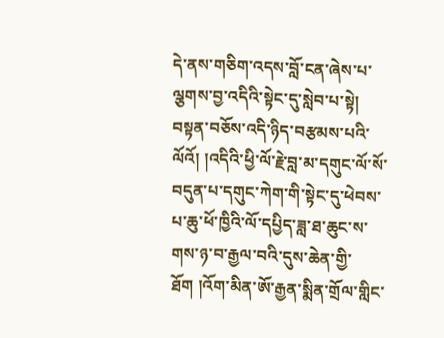དེ་ནས་གཅིག་འདས་བློ་ངན་ཞེས་པ་ལྕགས་བྱ་འདིའི་སྟེང་དུ་སླེབ་པ་སྟེ། བསྟན་བཅོས་འདི་ཉིད་བརྩམས་པའི་ལོའོ། །འདིའི་ཕྱི་ལོ་རྗེ་བླ་མ་དགུང་ལོ་སོ་བདུན་པ་དགུང་ཀེག་གི་སྟེང་དུ་ཕེབས་པ་ཆུ་ཕོ་ཁྱིའི་ལོ་དཔྱིད་ཟླ་ཐ་ཆུང་ས་གས་ཉ་བ་རྒྱལ་བའི་དུས་ཆེན་གྱི་ཐོག །འོག་མིན་ཨོ་རྒྱན་སྨིན་གྲོལ་གླིང་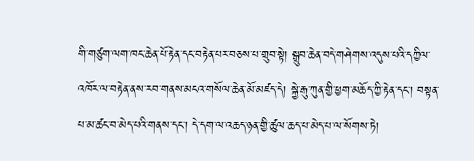གི་གཙུག་ལག་ཁང་ཆེན་པོ་རྟེན་དང་བརྟེན་པར་བཅས་པ་གྲུབ་སྟེ། སྒྲུབ་ཆེན་བདེ་གཤེགས་འདུས་པའི་དཀྱིལ་འཁོར་ལ་བརྟེན་ནས་རབ་གནས་མངའ་གསོལ་ཆེན་མོ་མཛད་དེ། སྐྱེ་རྒུ་ཀུན་གྱི་ཕྱག་མཆོད་ཀྱི་རྟེན་དང་། བསྟན་པ་མ་ཚང་བ་མེད་པའི་གནས་དང་། དེ་དག་ལ་འཆད་ཉན་གྱི་ཚུལ་ཆད་པ་མེད་པ་ལ་སོགས་ཏེ།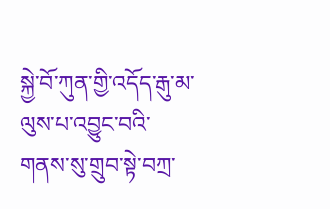སྐྱེ་བོ་ཀུན་གྱི་འདོད་རྒུ་མ་ལུས་པ་འབྱུང་བའི་གནས་སུ་གྲུབ་སྟེ་བཀྲ་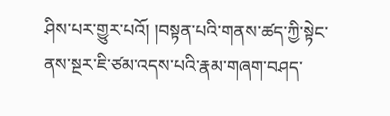ཤིས་པར་གྱུར་པའོ། །བསྟན་པའི་གནས་ཚད་ཀྱི་སྟེང་ནས་སྔར་ཇི་ཙམ་འདས་པའི་རྣམ་གཞག་བཤད་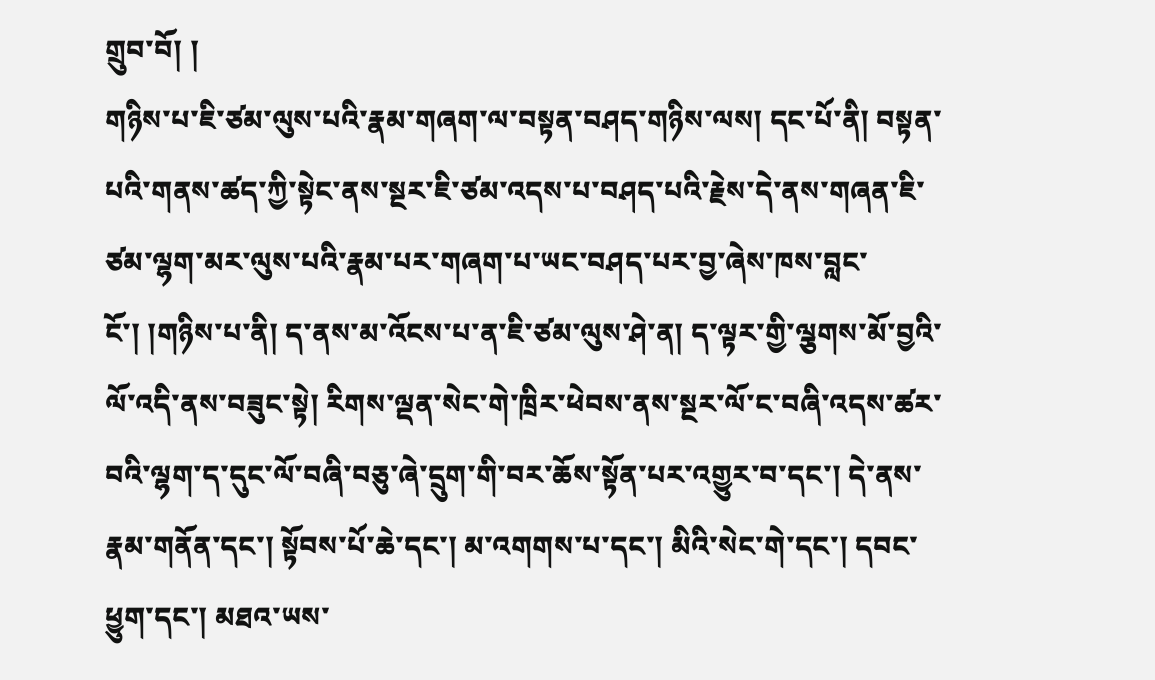གྲུབ་བོ། །
གཉིས་པ་ཇི་ཙམ་ལུས་པའི་རྣམ་གཞག་ལ་བསྟན་བཤད་གཉིས་ལས། དང་པོ་ནི། བསྟན་པའི་གནས་ཚད་ཀྱི་སྟེང་ནས་སྔར་ཇི་ཙམ་འདས་པ་བཤད་པའི་རྗེས་དེ་ནས་གཞན་ཇི་ཙམ་ལྷག་མར་ལུས་པའི་རྣམ་པར་གཞག་པ་ཡང་བཤད་པར་བྱ་ཞེས་ཁས་བླང་ངོ་། །གཉིས་པ་ནི། ད་ནས་མ་འོངས་པ་ན་ཇི་ཙམ་ལུས་ཤེ་ན། ད་ལྟར་གྱི་ལྕགས་མོ་བྱའི་ལོ་འདི་ནས་བཟུང་སྟེ། རིགས་ལྡན་སེང་གེ་ཁྲིར་ཕེབས་ནས་སྔར་ལོ་ང་བཞི་འདས་ཚར་བའི་ལྷག་ད་དུང་ལོ་བཞི་བཅུ་ཞེ་དྲུག་གི་བར་ཆོས་སྟོན་པར་འགྱུར་བ་དང་། དེ་ནས་རྣམ་གནོན་དང་། སྟོབས་པོ་ཆེ་དང་། མ་འགགས་པ་དང་། མིའི་སེང་གེ་དང་། དབང་ཕྱུག་དང་། མཐའ་ཡས་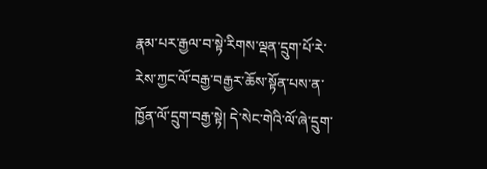རྣམ་པར་རྒྱལ་བ་སྟེ་རིགས་ལྡན་དྲུག་པོ་རེ་རེས་ཀྱང་ལོ་བརྒྱ་བརྒྱར་ཆོས་སྟོན་པས་ན་ཁྱོན་ལོ་དྲུག་བརྒྱ་སྟེ། དེ་སེང་གེའི་ལོ་ཞེ་དྲུག་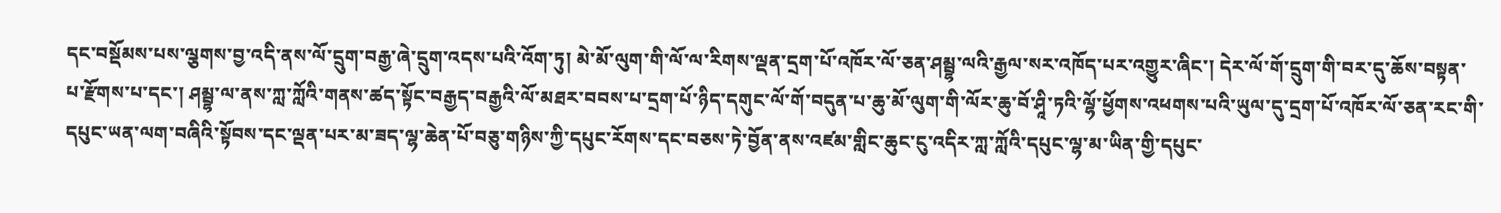དང་བསྡོམས་པས་ལྕགས་བྱ་འདི་ནས་ལོ་དྲུག་བརྒྱ་ཞེ་དྲུག་འདས་པའི་འོག་ཏུ། མེ་མོ་ལུག་གི་ལོ་ལ་རིགས་ལྡན་དྲག་པོ་འཁོར་ལོ་ཅན་ཤམྦྷ་ལའི་རྒྱལ་སར་འཁོད་པར་འགྱུར་ཞིང་། དེར་ལོ་གོ་དྲུག་གི་བར་དུ་ཆོས་བསྟན་པ་རྫོགས་པ་དང་། ཤམྦྷ་ལ་ནས་ཀླ་ཀློའི་གནས་ཚད་སྟོང་བརྒྱད་བརྒྱའི་ལོ་མཐར་བབས་པ་དྲག་པོ་ཉིད་དགུང་ལོ་གོ་བདུན་པ་ཆུ་མོ་ལུག་གི་ལོར་ཆུ་བོ་ཤཱི་ཏའི་ལྷོ་ཕྱོགས་འཕགས་པའི་ཡུལ་དུ་དྲག་པོ་འཁོར་ལོ་ཅན་རང་གི་དཔུང་ཡན་ལག་བཞིའི་སྟོབས་དང་ལྡན་པར་མ་ཟད་ལྷ་ཆེན་པོ་བཅུ་གཉིས་ཀྱི་དཔུང་རོགས་དང་བཅས་ཏེ་བྱོན་ནས་འཛམ་གླིང་ཆུང་ངུ་འདིར་ཀླ་ཀློའི་དཔུང་ལྷ་མ་ཡིན་གྱི་དཔུང་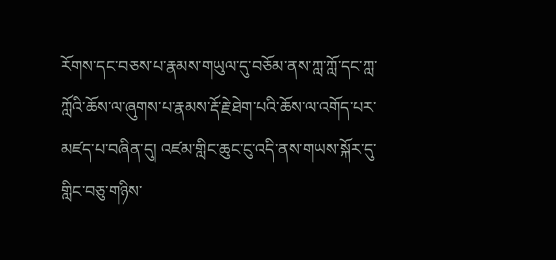རོགས་དང་བཅས་པ་རྣམས་གཡུལ་དུ་བཅོམ་ནས་ཀླ་ཀློ་དང་ཀླ་ཀློའི་ཆོས་ལ་ཞུགས་པ་རྣམས་རྡོ་རྗེ་ཐེག་པའི་ཆོས་ལ་འགོད་པར་མཛད་པ་བཞིན་དུ། འཛམ་གླིང་ཆུང་ངུ་འདི་ནས་གཡས་སྐོར་དུ་གླིང་བཅུ་གཉིས་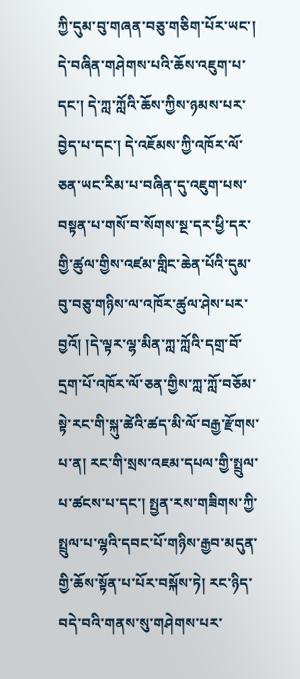ཀྱི་དུམ་བུ་གཞན་བཅུ་གཅིག་པོར་ཡང་། དེ་བཞིན་གཤེགས་པའི་ཆོས་འཇུག་པ་དང་། དེ་ཀླ་ཀློའི་ཆོས་ཀྱིས་ཉམས་པར་བྱེད་པ་དང་། དེ་འཇོམས་ཀྱི་འཁོར་ལོ་ཅན་ཡང་རིམ་པ་བཞིན་དུ་འཇུག་པས་བསྟན་པ་གསོ་བ་སོགས་སྔ་དར་ཕྱི་དར་གྱི་ཚུལ་གྱིས་འཛམ་གླིང་ཆེན་པོའི་དུམ་བུ་བཅུ་གཉིས་ལ་འཁོར་ཚུལ་ཤེས་པར་བྱའོ། །དེ་ལྟར་ལྷ་མིན་ཀླ་ཀློའི་དགྲ་བོ་དྲག་པོ་འཁོར་ལོ་ཅན་གྱིས་ཀླ་ཀློ་བཅོམ་སྟེ་རང་གི་སྐུ་ཚེའི་ཚད་མི་ལོ་བརྒྱ་རྫོགས་པ་ན། རང་གི་སྲས་འཇམ་དཔལ་གྱི་སྤྲུལ་པ་ཚངས་པ་དང་། སྤྱན་རས་གཟིགས་ཀྱི་སྤྲུལ་པ་ལྷའི་དབང་པོ་གཉིས་རྒྱབ་མདུན་གྱི་ཆོས་སྟོན་པ་པོར་བསྐོས་ཏེ། རང་ཉིད་བདེ་བའི་གནས་སུ་གཤེགས་པར་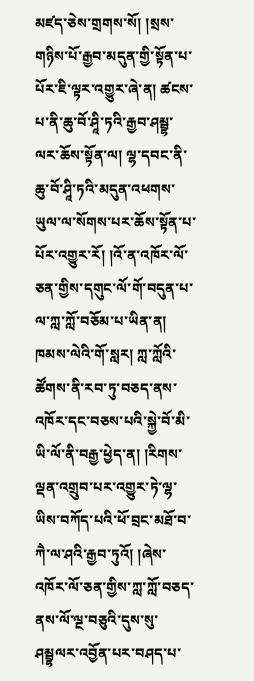མཛད་ཅེས་གྲགས་སོ། །སྲས་གཉིས་པོ་རྒྱབ་མདུན་གྱི་སྟོན་པ་པོར་ཇི་ལྟར་འགྱུར་ཞེ་ན། ཚངས་པ་ནི་ཆུ་བོ་ཤཱི་ཏའི་རྒྱབ་ཤམྦྷ་ལར་ཆོས་སྟོན་ལ། ལྷ་དབང་ནི་ཆུ་བོ་ཤཱི་ཏའི་མདུན་འཕགས་ཡུལ་ལ་སོགས་པར་ཆོས་སྟོན་པ་པོར་འགྱུར་རོ། །འོ་ན་འཁོར་ལོ་ཅན་གྱིས་དགུང་ལོ་གོ་བདུན་པ་ལ་ཀླ་ཀློ་བཅོམ་པ་ཡིན་ན། ཁམས་ལེའི་གོ་སླར། ཀླ་ཀློའི་ཚོགས་ནི་རབ་ཏུ་བཅད་ནས་འཁོར་དང་བཅས་པའི་སྐྱེ་བོ་མི་ཡི་ལོ་ནི་བརྒྱ་ཕྱེད་ན། །རིགས་ལྡན་འགྲུབ་པར་འགྱུར་ཏེ་ལྷ་ཡིས་བཀོད་པའི་ཕོ་བྲང་མཐོ་བ་ཀཻ་ལ་ཤའི་རྒྱབ་ཏུའོ། །ཞེས་འཁོར་ལོ་ཅན་གྱིས་ཀླ་ཀློ་བཅད་ནས་ལོ་ལྔ་བཅུའི་དུས་སུ་ཤམྦྷལར་འབྱོན་པར་བཤད་པ་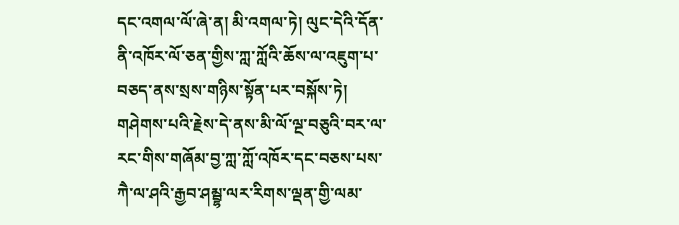དང་འགལ་ལོ་ཞེ་ན། མི་འགལ་ཏེ། ལུང་དེའི་དོན་ནི་འཁོར་ལོ་ཅན་གྱིས་ཀླ་ཀློའི་ཆོས་ལ་འཇུག་པ་བཅད་ནས་སྲས་གཉིས་སྟོན་པར་བསྐོས་ཏེ། གཤེགས་པའི་རྗེས་དེ་ནས་མི་ལོ་ལྔ་བཅུའི་བར་ལ་རང་གིས་གཞོམ་བྱ་ཀླ་ཀློ་འཁོར་དང་བཅས་པས་ཀཻ་ལ་ཤའི་རྒྱབ་ཤམྦྷ་ལར་རིགས་ལྡན་གྱི་ལམ་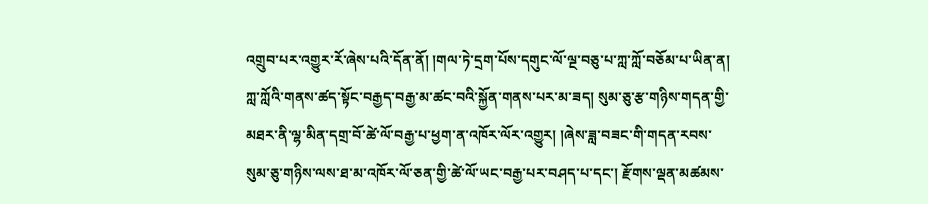འགྲུབ་པར་འགྱུར་རོ་ཞེས་པའི་དོན་ནོ། །གལ་ཏེ་དྲག་པོས་དགུང་ལོ་ལྔ་བཅུ་པ་ཀླ་ཀློ་བཅོམ་པ་ཡིན་ན། ཀླ་ཀློའི་གནས་ཚད་སྟོང་བརྒྱད་བརྒྱ་མ་ཚང་བའི་སྐྱོན་གནས་པར་མ་ཟད། སུམ་ཅུ་རྩ་གཉིས་གདན་གྱི་མཐར་ནི་ལྷ་མིན་དགྲ་བོ་ཚེ་ལོ་བརྒྱ་པ་ཕྱག་ན་འཁོར་ལོར་འགྱུར། །ཞེས་ཟླ་བཟང་གི་གདན་རབས་སུམ་ཅུ་གཉིས་ལས་ཐ་མ་འཁོར་ལོ་ཅན་གྱི་ཚེ་ལོ་ཡང་བརྒྱ་པར་བཤད་པ་དང་། རྫོགས་ལྡན་མཚམས་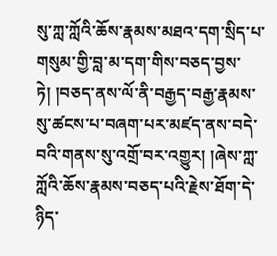སུ་ཀླ་ཀློའི་ཆོས་རྣམས་མཐའ་དག་སྲིད་པ་གསུམ་གྱི་བླ་མ་དག་གིས་བཅད་བྱས་ཏེ། །བཅད་ནས་ལོ་ནི་བརྒྱད་བརྒྱ་རྣམས་སུ་ཚངས་པ་བཞག་པར་མཛད་ནས་བདེ་བའི་གནས་སུ་འགྲོ་བར་འགྱུར། །ཞེས་ཀླ་ཀློའི་ཆོས་རྣམས་བཅད་པའི་རྗེས་ཐོག་དེ་ཉིད་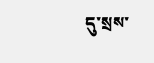དུ་སྲས་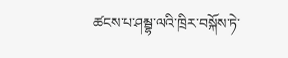ཚངས་པ་ཤམྦྷ་ལའི་ཁྲིར་བསྐོས་ཏེ་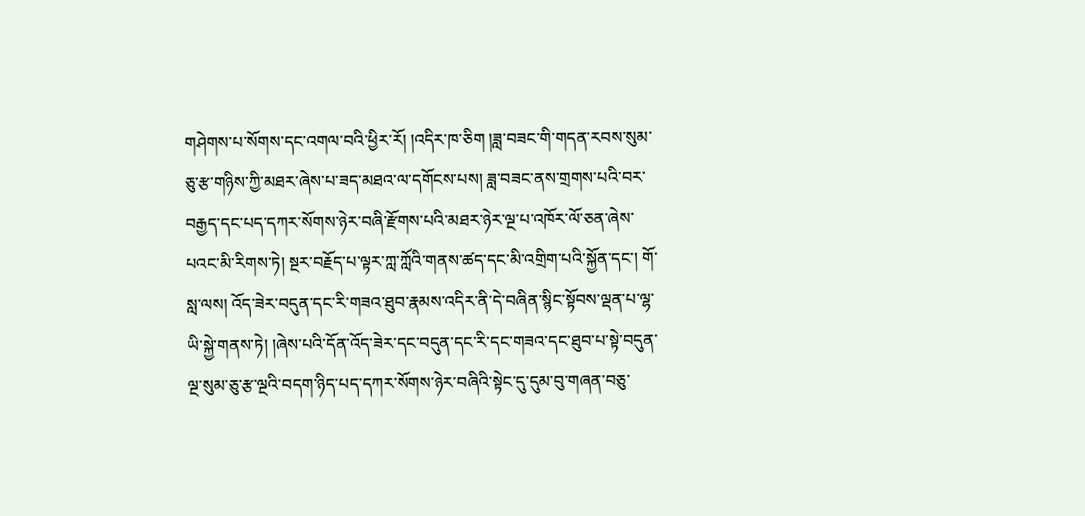གཤེགས་པ་སོགས་དང་འགལ་བའི་ཕྱིར་རོ། །འདིར་ཁ་ཅིག །ཟླ་བཟང་གི་གདན་རབས་སུམ་ཅུ་རྩ་གཉིས་ཀྱི་མཐར་ཞེས་པ་ཟད་མཐའ་ལ་དགོངས་པས། ཟླ་བཟང་ནས་གྲགས་པའི་བར་བརྒྱད་དང་པད་དཀར་སོགས་ཉེར་བཞི་རྫོགས་པའི་མཐར་ཉེར་ལྔ་པ་འཁོར་ལོ་ཅན་ཞེས་པའང་མི་རིགས་ཏེ། སྔར་བརྗོད་པ་ལྟར་ཀླ་ཀློའི་གནས་ཚད་དང་མི་འགྲིག་པའི་སྐྱོན་དང་། གོ་སླ་ལས། འོད་ཟེར་བདུན་དང་རི་གཟའ་ཐུབ་རྣམས་འདིར་ནི་དེ་བཞིན་སྙིང་སྟོབས་ལྡན་པ་ལྷ་ཡི་སྐྱེ་གནས་ཏེ། །ཞེས་པའི་དོན་འོད་ཟེར་དང་བདུན་དང་རི་དང་གཟའ་དང་ཐུབ་པ་སྟེ་བདུན་ལྔ་སུམ་ཅུ་རྩ་ལྔའི་བདག་ཉིད་པད་དཀར་སོགས་ཉེར་བཞིའི་སྟེང་དུ་དུམ་བུ་གཞན་བཅུ་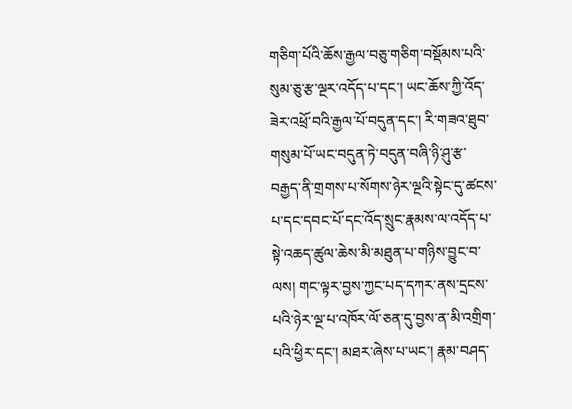གཅིག་པོའི་ཆོས་རྒྱལ་བཅུ་གཅིག་བསྡོམས་པའི་སུམ་ཅུ་རྩ་ལྔར་འདོད་པ་དང་། ཡང་ཆོས་ཀྱི་འོད་ཟེར་འཕྲོ་བའི་རྒྱལ་པོ་བདུན་དང་། རི་གཟའ་ཐུབ་གསུམ་པོ་ཡང་བདུན་ཏེ་བདུན་བཞི་ཉི་ཤུ་རྩ་བརྒྱད་ནི་གྲགས་པ་སོགས་ཉེར་ལྔའི་སྟེང་དུ་ཚངས་པ་དང་དབང་པོ་དང་འོད་སྲུང་རྣམས་ལ་འདོད་པ་སྟེ་འཆད་ཚུལ་ཆེས་མི་མཐུན་པ་གཉིས་བྱུང་བ་ལས། གང་ལྟར་བྱས་ཀྱང་པད་དཀར་ནས་དྲངས་པའི་ཉེར་ལྔ་པ་འཁོར་ལོ་ཅན་དུ་བྱས་ན་མི་འགྲིག་པའི་ཕྱིར་དང་། མཐར་ཞེས་པ་ཡང་། རྣམ་བཤད་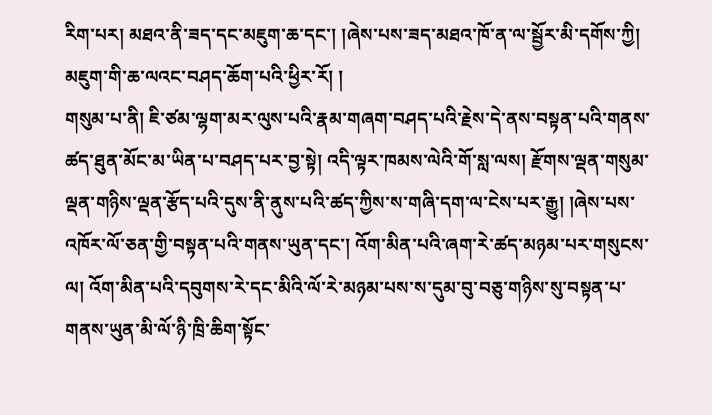རིག་པར། མཐའ་ནི་ཟད་དང་མཇུག་ཆ་དང་། །ཞེས་པས་ཟད་མཐའ་ཁོ་ན་ལ་སྦྱོར་མི་དགོས་ཀྱི། མཇུག་གི་ཆ་ལའང་བཤད་ཆོག་པའི་ཕྱིར་རོ། །
གསུམ་པ་ནི། ཇི་ཙམ་ལྷག་མར་ལུས་པའི་རྣམ་གཞག་བཤད་པའི་རྗེས་དེ་ནས་བསྟན་པའི་གནས་ཚད་ཐུན་མོང་མ་ཡིན་པ་བཤད་པར་བྱ་སྟེ། འདི་ལྟར་ཁམས་ལེའི་གོ་སླ་ལས། རྫོགས་ལྡན་གསུམ་ལྡན་གཉིས་ལྡན་རྩོད་པའི་དུས་ནི་ནུས་པའི་ཚད་ཀྱིས་ས་གཞི་དག་ལ་ངེས་པར་རྒྱུ། །ཞེས་པས་འཁོར་ལོ་ཅན་གྱི་བསྟན་པའི་གནས་ཡུན་དང་། འོག་མིན་པའི་ཞག་རེ་ཚད་མཉམ་པར་གསུངས་ལ། འོག་མིན་པའི་དབུགས་རེ་དང་མིའི་ལོ་རེ་མཉམ་པས་ས་དུམ་བུ་བཅུ་གཉིས་སུ་བསྟན་པ་གནས་ཡུན་མི་ལོ་ཉི་ཁྲི་ཆིག་སྟོང་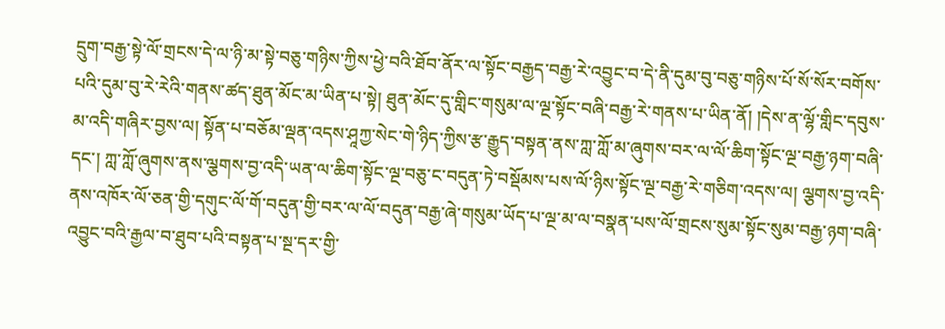དྲུག་བརྒྱ་སྟེ་ལོ་གྲངས་དེ་ལ་ཉི་མ་སྟེ་བཅུ་གཉིས་ཀྱིས་ཕྱེ་བའི་ཐོབ་ནོར་ལ་སྟོང་བརྒྱད་བརྒྱ་རེ་འབྱུང་བ་དེ་ནི་དུམ་བུ་བཅུ་གཉིས་པོ་སོ་སོར་བགོས་པའི་དུམ་བུ་རེ་རེའི་གནས་ཚད་ཐུན་མོང་མ་ཡིན་པ་སྟེ། ཐུན་མོང་དུ་གླིང་གསུམ་ལ་ལྔ་སྟོང་བཞི་བརྒྱ་རེ་གནས་པ་ཡིན་ནོ། །དེས་ན་ལྷོ་གླིང་དབུས་མ་འདི་གཞིར་བྱས་ལ། སྟོན་པ་བཅོམ་ལྡན་འདས་ཤཱཀྱ་སེང་གེ་ཉིད་ཀྱིས་རྩ་རྒྱུད་བསྟན་ནས་ཀླ་ཀློ་མ་ཞུགས་བར་ལ་ལོ་ཆིག་སྟོང་ལྔ་བརྒྱ་ཉག་བཞི་དང་། ཀླ་ཀློ་ཞུགས་ནས་ལྕགས་བྱ་འདི་ཡན་ལ་ཆིག་སྟོང་ལྔ་བཅུ་ང་བདུན་ཏེ་བསྡོམས་པས་ལོ་ཉིས་སྟོང་ལྔ་བརྒྱ་རེ་གཅིག་འདས་ལ། ལྕགས་བྱ་འདི་ནས་འཁོར་ལོ་ཅན་གྱི་དགུང་ལོ་གོ་བདུན་གྱི་བར་ལ་ལོ་བདུན་བརྒྱ་ཞེ་གསུམ་ཡོད་པ་ལྔ་མ་ལ་བསྣན་པས་ལོ་གྲངས་སུམ་སྟོང་སུམ་བརྒྱ་ཉག་བཞི་འབྱུང་བའི་རྒྱལ་བ་ཐུབ་པའི་བསྟན་པ་སྔ་དར་གྱི་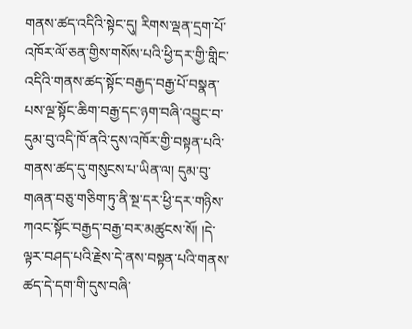གནས་ཚད་འདིའི་སྟེང་དུ། རིགས་ལྡན་དྲག་པོ་འཁོར་ལོ་ཅན་གྱིས་གསོས་པའི་ཕྱི་དར་གྱི་གླིང་འདིའི་གནས་ཚད་སྟོང་བརྒྱད་བརྒྱ་པོ་བསྣན་པས་ལྔ་སྟོང་ཆིག་བརྒྱ་དང་ཉག་བཞི་འབྱུང་བ་དུམ་བུ་འདི་ཁོ་ནའི་དུས་འཁོར་གྱི་བསྟན་པའི་གནས་ཚད་དུ་གསུངས་པ་ཡིན་ལ། དུམ་བུ་གཞན་བཅུ་གཅིག་ཏུ་ནི་སྔ་དར་ཕྱི་དར་གཉིས་ཀའང་སྟོང་བརྒྱད་བརྒྱ་བར་མཚུངས་སོ། །དེ་ལྟར་བཤད་པའི་རྗེས་དེ་ནས་བསྟན་པའི་གནས་ཚད་དེ་དག་གི་དུས་བཞི་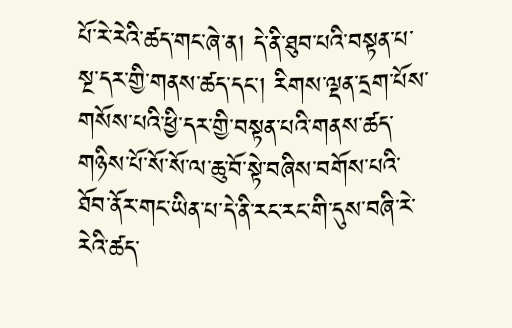པོ་རེ་རེའི་ཚད་གང་ཞེ་ན། དེ་ནི་ཐུབ་པའི་བསྟན་པ་སྔ་དར་གྱི་གནས་ཚད་དང་། རིགས་ལྡན་དྲག་པོས་གསོས་པའི་ཕྱི་དར་གྱི་བསྟན་པའི་གནས་ཚད་གཉིས་པོ་སོ་སོ་ལ་ཆུ་བོ་སྟེ་བཞིས་བགོས་པའི་ཐོབ་ནོར་གང་ཡིན་པ་དེ་ནི་རང་རང་གི་དུས་བཞི་རེ་རེའི་ཚད་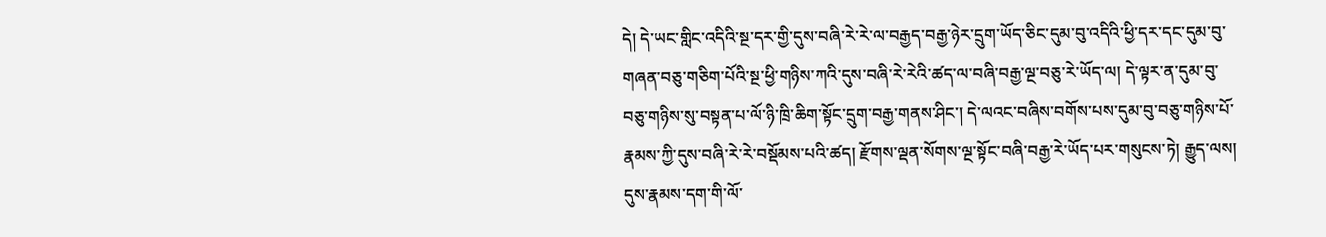དེ། དེ་ཡང་གླིང་འདིའི་སྔ་དར་གྱི་དུས་བཞི་རེ་རེ་ལ་བརྒྱད་བརྒྱ་ཉེར་དྲུག་ཡོད་ཅིང་དུམ་བུ་འདིའི་ཕྱི་དར་དང་དུམ་བུ་གཞན་བཅུ་གཅིག་པོའི་སྔ་ཕྱི་གཉིས་ཀའི་དུས་བཞི་རེ་རེའི་ཚད་ལ་བཞི་བརྒྱ་ལྔ་བཅུ་རེ་ཡོད་ལ། དེ་ལྟར་ན་དུམ་བུ་བཅུ་གཉིས་སུ་བསྟན་པ་ལོ་ཉི་ཁྲི་ཆིག་སྟོང་དྲུག་བརྒྱ་གནས་ཤིང་། དེ་ལའང་བཞིས་བགོས་པས་དུམ་བུ་བཅུ་གཉིས་པོ་རྣམས་ཀྱི་དུས་བཞི་རེ་རེ་བསྡོམས་པའི་ཚད། རྫོགས་ལྡན་སོགས་ལྔ་སྟོང་བཞི་བརྒྱ་རེ་ཡོད་པར་གསུངས་ཏེ། རྒྱུད་ལས། དུས་རྣམས་དག་གི་ལོ་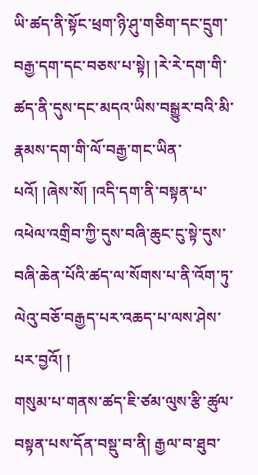ཡི་ཚད་ནི་སྟོང་ཕྲག་ཉི་ཤུ་གཅིག་དང་དྲུག་བརྒྱ་དག་དང་བཅས་པ་སྟེ། །རེ་རེ་དག་གི་ཚད་ནི་དུས་དང་མདའ་ཡིས་བསྒྱུར་བའི་མི་རྣམས་དག་གི་ལོ་བརྒྱ་གང་ཡིན་པའོ། །ཞེས་སོ། །འདི་དག་ནི་བསྟན་པ་འཕེལ་འགྲིབ་ཀྱི་དུས་བཞི་ཆུང་ངུ་སྟེ་དུས་བཞི་ཆེན་པོའི་ཚད་ལ་སོགས་པ་ནི་འོག་ཏུ་ལེའུ་བཅོ་བརྒྱད་པར་འཆད་པ་ལས་ཤེས་པར་བྱའོ། །
གསུམ་པ་གནས་ཚད་ཇི་ཙམ་ལུས་རྩི་ཚུལ་བསྟན་པས་དོན་བསྡུ་བ་ནི། རྒྱལ་བ་ཐུབ་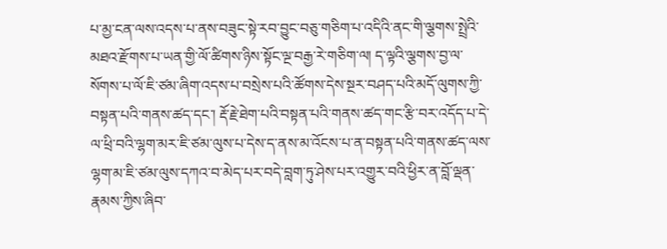པ་མྱ་ངན་ལས་འདས་པ་ནས་བཟུང་སྟེ་རབ་བྱུང་བཅུ་གཅིག་པ་འདིའི་ནང་གི་ལྕགས་སྤྲེའི་མཐའ་རྫོགས་པ་ཡན་གྱི་ལོ་ཚིགས་ཉིས་སྟོང་ལྔ་བརྒྱ་རེ་གཅིག་ལ། ད་ལྟའི་ལྕགས་བྱ་ལ་སོགས་པ་ལོ་ཇི་ཙམ་ཞིག་འདས་པ་བསྲེས་པའི་ཚོགས་དེས་སྔར་བཤད་པའི་མདོ་ལུགས་ཀྱི་བསྟན་པའི་གནས་ཚད་དང་། རྡོ་རྗེ་ཐེག་པའི་བསྟན་པའི་གནས་ཚད་གང་རྩི་བར་འདོད་པ་དེ་ལ་ཕྲི་བའི་ལྷག་མར་ཇི་ཙམ་ལུས་པ་དེས་ད་ནས་མ་འོངས་པ་ན་བསྟན་པའི་གནས་ཚད་ལས་ལྷག་མ་ཇི་ཙམ་ལུས་དཀའ་བ་མེད་པར་བདེ་བླག་ཏུ་ཤེས་པར་འགྱུར་བའི་ཕྱིར་ན་བློ་ལྡན་རྣམས་ཀྱིས་ཞིབ་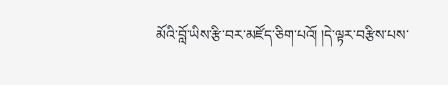མོའི་བློ་ཡིས་རྩི་བར་མཛོད་ཅིག་པའོ། །དེ་ལྟར་བརྩིས་པས་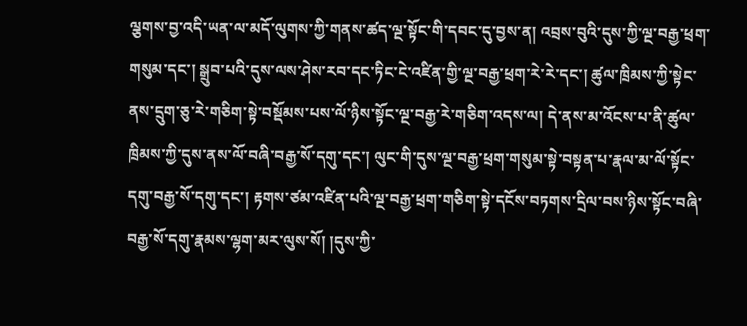ལྕགས་བྱ་འདི་ཡན་ལ་མདོ་ལུགས་ཀྱི་གནས་ཚད་ལྔ་སྟོང་གི་དབང་དུ་བྱས་ན། འབྲས་བུའི་དུས་ཀྱི་ལྔ་བརྒྱ་ཕྲག་གསུམ་དང་། སྒྲུབ་པའི་དུས་ལས་ཤེས་རབ་དང་ཏིང་ངེ་འཛིན་གྱི་ལྔ་བརྒྱ་ཕྲག་རེ་རེ་དང་། ཚུལ་ཁྲིམས་ཀྱི་སྟེང་ནས་དྲུག་ཅུ་རེ་གཅིག་སྟེ་བསྡོམས་པས་ལོ་ཉིས་སྟོང་ལྔ་བརྒྱ་རེ་གཅིག་འདས་ལ། དེ་ནས་མ་འོངས་པ་ནི་ཚུལ་ཁྲིམས་ཀྱི་དུས་ནས་ལོ་བཞི་བརྒྱ་སོ་དགུ་དང་། ལུང་གི་དུས་ལྔ་བརྒྱ་ཕྲག་གསུམ་སྟེ་བསྟན་པ་རྣལ་མ་ལོ་སྟོང་དགུ་བརྒྱ་སོ་དགུ་དང་། རྟགས་ཙམ་འཛིན་པའི་ལྔ་བརྒྱ་ཕྲག་གཅིག་སྟེ་དངོས་བཏགས་དྲིལ་བས་ཉིས་སྟོང་བཞི་བརྒྱ་སོ་དགུ་རྣམས་ལྷག་མར་ལུས་སོ། །དུས་ཀྱི་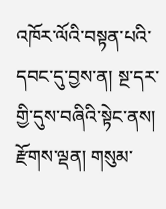འཁོར་ལོའི་བསྟན་པའི་དབང་དུ་བྱས་ན། སྔ་དར་གྱི་དུས་བཞིའི་སྟེང་ནས། རྫོགས་ལྡན། གསུམ་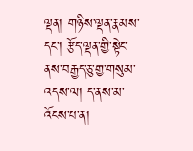ལྡན། གཉིས་ལྡན་རྣམས་དང་། རྩོད་ལྡན་གྱི་སྟེང་ནས་བརྒྱད་ཅུ་གྱ་གསུམ་འདས་ལ། ད་ནས་མ་འོངས་པ་ན།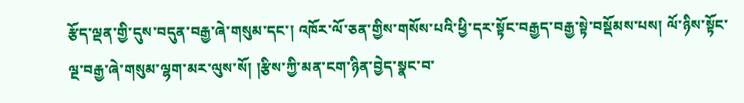རྩོད་ལྡན་གྱི་དུས་བདུན་བརྒྱ་ཞེ་གསུམ་དང་། འཁོར་ལོ་ཅན་གྱིས་གསོས་པའི་ཕྱི་དར་སྟོང་བརྒྱད་བརྒྱ་སྟེ་བསྡོམས་པས། ལོ་ཉིས་སྟོང་ལྔ་བརྒྱ་ཞེ་གསུམ་ལྷག་མར་ལུས་སོ། །རྩིས་ཀྱི་མན་ངག་ཉིན་བྱེད་སྣང་བ་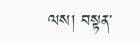ལས། བསྟན་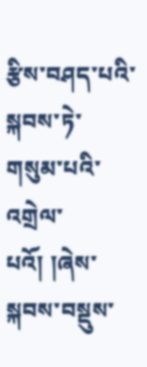རྩིས་བཤད་པའི་སྐབས་ཏེ་གསུམ་པའི་འགྲེལ་པའོ། །ཞེས་སྐབས་བསྡུས་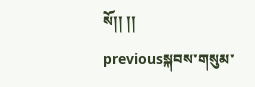སོ།། །།
previousསྐབས་གསུམ་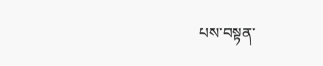པས་བསྟན་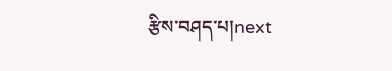རྩིས་བཤད་པ།next